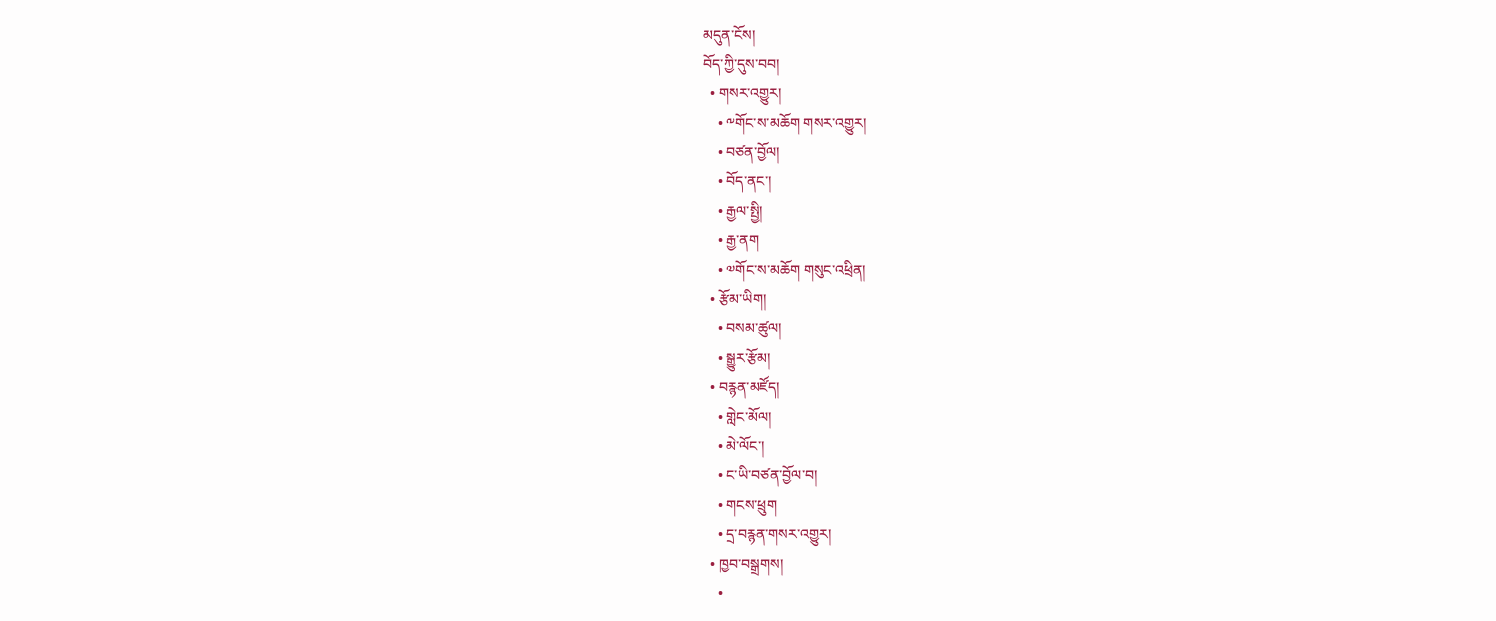མདུན་ངོས།
བོད་ཀྱི་དུས་བབ།
  • གསར་འགྱུར།
    • ༸གོང་ས་མཆོག གསར་འགྱུར།
    • བཙན་བྱོལ།
    • བོད་ནང་།
    • རྒྱལ་སྤྱི།
    • རྒྱ་ནག
    • ༧གོང་ས་མཆོག གསུང་འཕྲིན།
  • རྩོམ་ཡིག།
    • བསམ་ཚུལ།
    • སྒྱུར་རྩོམ།
  • བརྙན་མཛོད།
    • གླེང་མོལ།
    • མེ་ལོང་།
    • ང་ཡི་བཙན་བྱོལ་བ།
    • གངས་ཕྲུག
    • དྲ་བརྙན་གསར་འགྱུར།
  • ཁྱབ་བསྒྲགས།
    •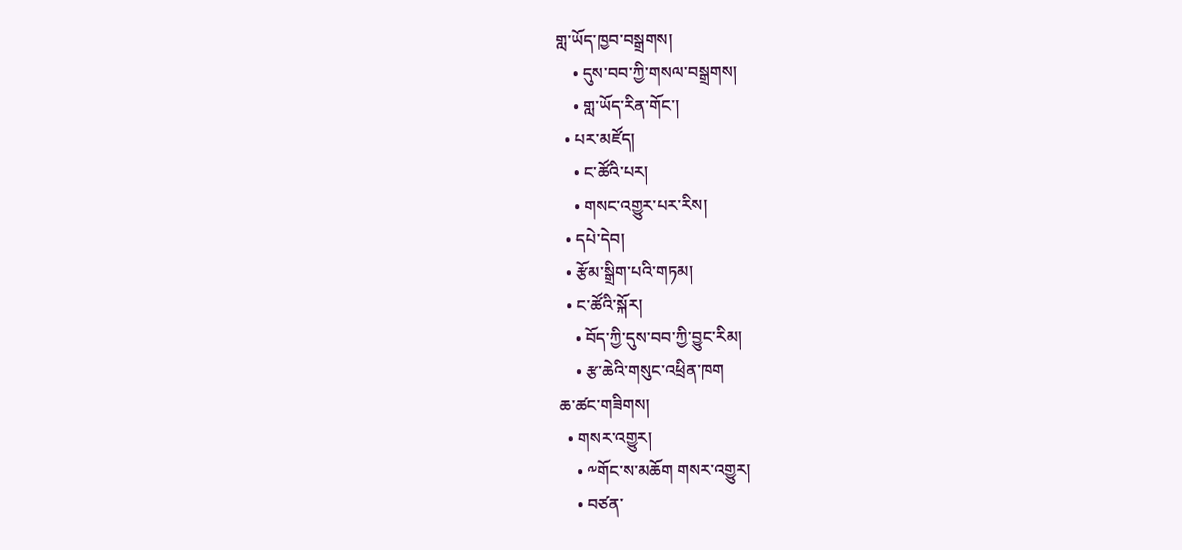གླ་ཡོད་ཁྱབ་བསྒྲགས།
    • དུས་བབ་ཀྱི་གསལ་བསྒྲགས།
    • གླ་ཡོད་རིན་གོང་།
  • པར་མཛོད།
    • ང་ཚོའི་པར།
    • གསང་འགྱུར་པར་རིས།
  • དཔེ་དེབ།
  • རྩོམ་སྒྲིག་པའི་གཏམ།
  • ང་ཚོའི་སྐོར།
    • བོད་ཀྱི་དུས་བབ་ཀྱི་བྱུང་རིམ།
    • རྩ་ཆེའི་གསུང་འཕྲིན་ཁག
ཆ་ཚང་གཟིགས།
  • གསར་འགྱུར།
    • ༸གོང་ས་མཆོག གསར་འགྱུར།
    • བཙན་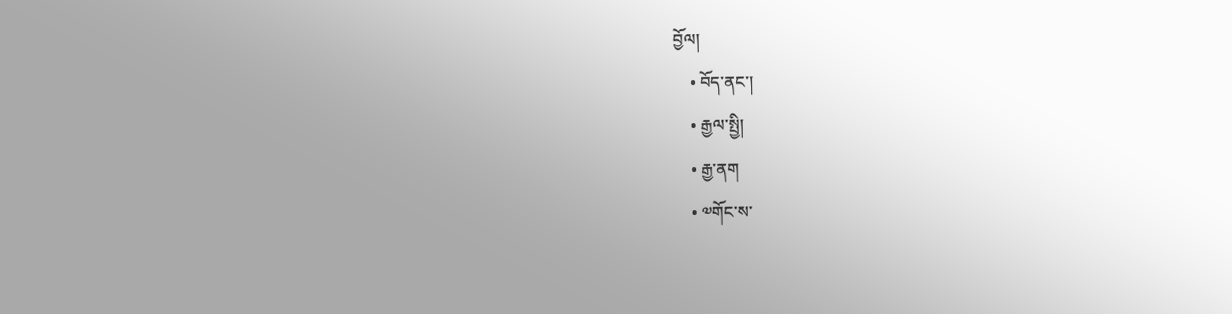བྱོལ།
    • བོད་ནང་།
    • རྒྱལ་སྤྱི།
    • རྒྱ་ནག
    • ༧གོང་ས་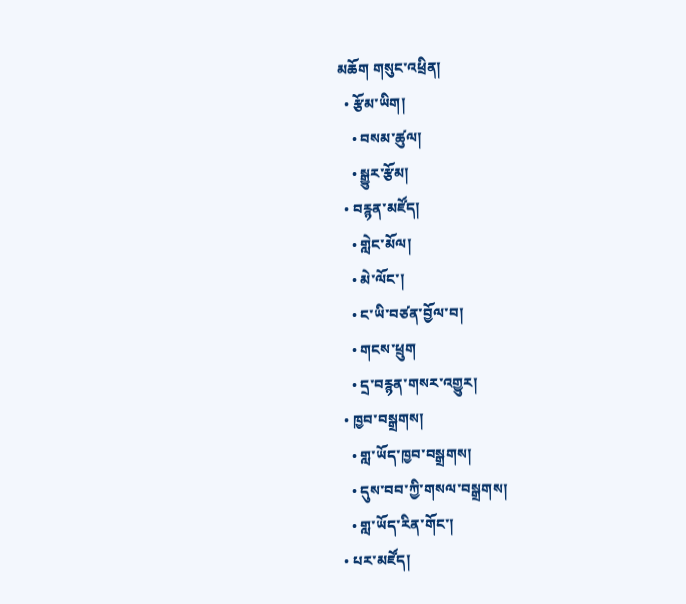མཆོག གསུང་འཕྲིན།
  • རྩོམ་ཡིག།
    • བསམ་ཚུལ།
    • སྒྱུར་རྩོམ།
  • བརྙན་མཛོད།
    • གླེང་མོལ།
    • མེ་ལོང་།
    • ང་ཡི་བཙན་བྱོལ་བ།
    • གངས་ཕྲུག
    • དྲ་བརྙན་གསར་འགྱུར།
  • ཁྱབ་བསྒྲགས།
    • གླ་ཡོད་ཁྱབ་བསྒྲགས།
    • དུས་བབ་ཀྱི་གསལ་བསྒྲགས།
    • གླ་ཡོད་རིན་གོང་།
  • པར་མཛོད།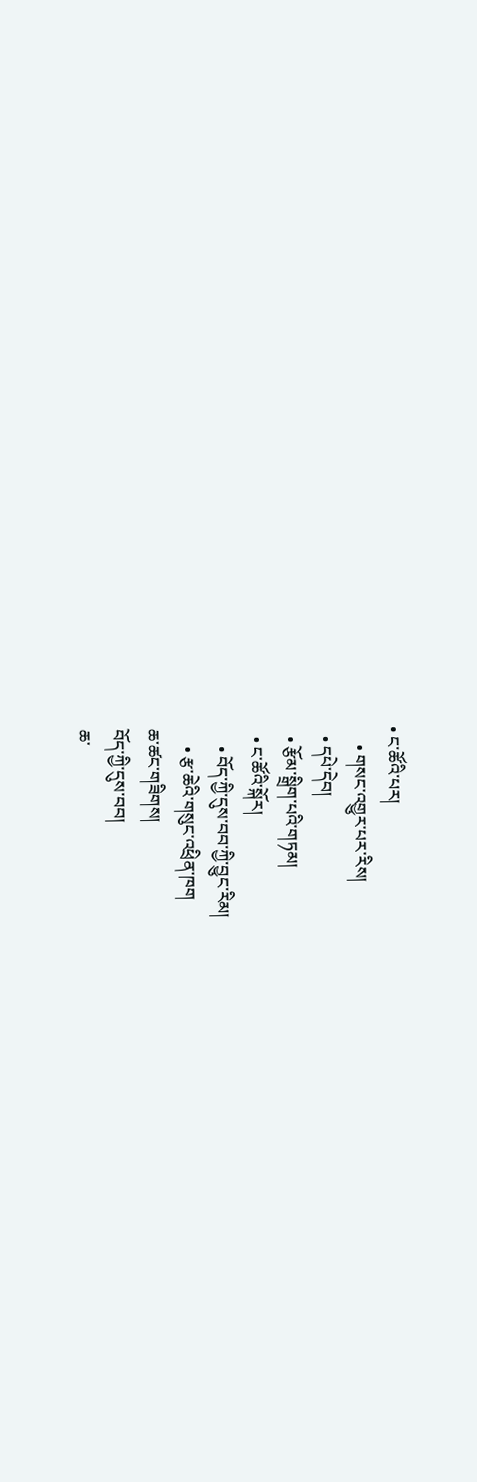• ང་ཚོའི་པར།
    • གསང་འགྱུར་པར་རིས།
  • དཔེ་དེབ།
  • རྩོམ་སྒྲིག་པའི་གཏམ།
  • ང་ཚོའི་སྐོར།
    • བོད་ཀྱི་དུས་བབ་ཀྱི་བྱུང་རིམ།
    • རྩ་ཆེའི་གསུང་འཕྲིན་ཁག
ཆ་ཚང་གཟིགས།
བོད་ཀྱི་དུས་བབ།
ཆ་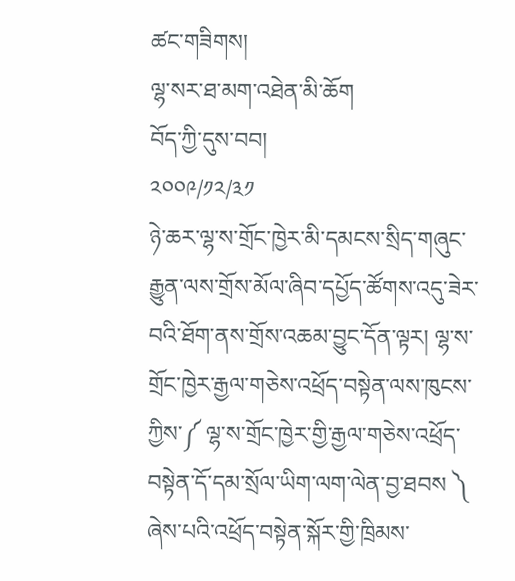ཚང་གཟིགས།
ལྷ་སར་ཐ་མག་འཐེན་མི་ཆོག
བོད་ཀྱི་དུས་བབ།
༢༠༠༩/༡༢/༣༡
ཉེ་ཆར་ལྷ་ས་གྲོང་ཁྱེར་མི་དམངས་སྲིད་གཞུང་རྒྱུན་ལས་གྲོས་མོལ་ཞིབ་དཔྱོད་ཚོགས་འདུ་ཟེར་བའི་ཐོག་ནས་གྲོས་འཆམ་བྱུང་དོན་ལྟར། ལྷ་ས་གྲོང་ཁྱེར་རྒྱལ་གཅེས་འཕྲོད་བསྟེན་ལས་ཁུངས་ཀྱིས་༼ ལྷ་ས་གྲོང་ཁྱེར་གྱི་རྒྱལ་གཅེས་འཕྲོད་བསྟེན་དོ་དམ་སྲོལ་ཡིག་ལག་ལེན་བྱ་ཐབས ༽ ཞེས་པའི་འཕྲོད་བསྟེན་སྐོར་གྱི་ཁྲིམས་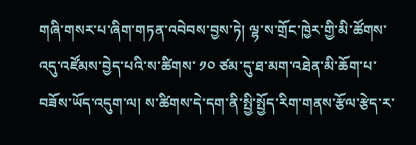གཞི་གསར་པ་ཞིག་གཏན་འབེབས་བྱས་ཏེ། ལྷ་ས་གྲོང་ཁྱེར་གྱི་མི་ཚོགས་འདུ་འཛོམས་བྱེད་པའི་ས་ཚིགས་ ༡༠ ཙམ་དུ་ཐ་མག་འཐེན་མི་ཆོག་པ་བཟོས་ཡོད་འདུག་ལ། ས་ཚིགས་དེ་དག་ནི་སྤྱི་སྤྱོད་རིག་གནས་རྩོལ་རྩེད་ར་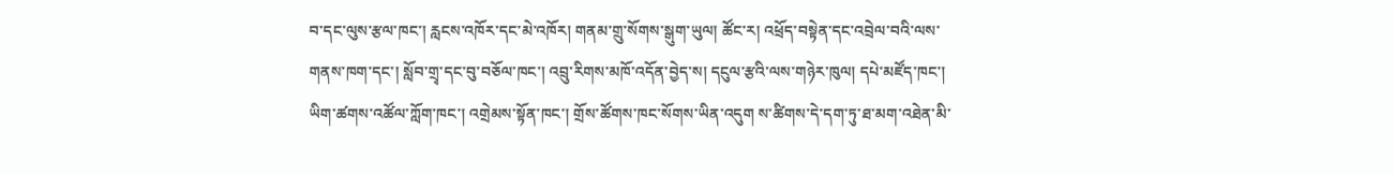བ་དང་ལུས་རྩལ་ཁང་། རླངས་འཁོར་དང་མེ་འཁོར། གནམ་གྲུ་སོགས་སྒུག་ཡུལ། ཚོང་ར། འཕྲོད་བསྟེན་དང་འབྲེལ་བའི་ལས་གནས་ཁག་དང་། སློབ་གྲྭ་དང་བུ་བཅོལ་ཁང་། འབྲུ་རིགས་མཁོ་འདོན་བྱེད་ས། དངུལ་རྩའི་ལས་གཉེར་ཁུལ། དཔེ་མཛོད་ཁང་། ཡིག་ཚགས་འཚོལ་ཀློག་ཁང་། འགྲེམས་སྟོན་ཁང་། གྲོས་ཚོགས་ཁང་སོགས་ཡིན་འདུག ས་ཚིགས་དེ་དག་ཏུ་ཐ་མག་འཐེན་མི་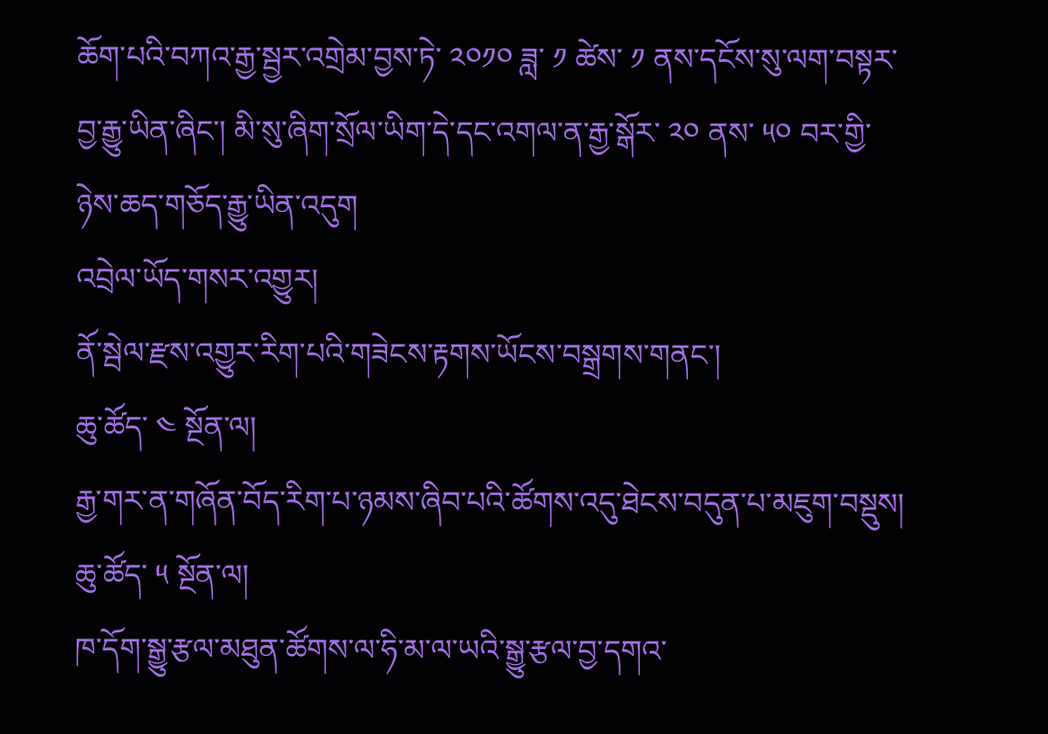ཆོག་པའི་བཀའ་རྒྱ་སྦྱར་འགྲེམ་བྱས་ཏེ་ ༢༠༡༠ ཟླ་ ༡ ཚེས་ ༡ ནས་དངོས་སུ་ལག་བསྟར་བྱ་རྒྱུ་ཡིན་ཞིང་། མི་སུ་ཞིག་སྲོལ་ཡིག་དེ་དང་འགལ་ན་རྒྱ་སྒོར་ ༢༠ ནས་ ༥༠ བར་གྱི་ཉེས་ཆད་གཅོད་རྒྱུ་ཡིན་འདུག
འབྲེལ་ཡོད་གསར་འགྱུར།
ནོ་སྦེལ་རྫས་འགྱུར་རིག་པའི་གཟེངས་རྟགས་ཡོངས་བསྒྲགས་གནང་།
ཆུ་ཚོད་ ༤ སྔོན་ལ།
རྒྱ་གར་ན་གཞོན་བོད་རིག་པ་ཉམས་ཞིབ་པའི་ཚོགས་འདུ་ཐེངས་བདུན་པ་མཇུག་བསྡུས།
ཆུ་ཚོད་ ༥ སྔོན་ལ།
ཁ་དོག་སྒྱུ་རྩལ་མཐུན་ཚོགས་ལ་ཧི་མ་ལ་ཡའི་སྒྱུ་རྩལ་བྱ་དགའ་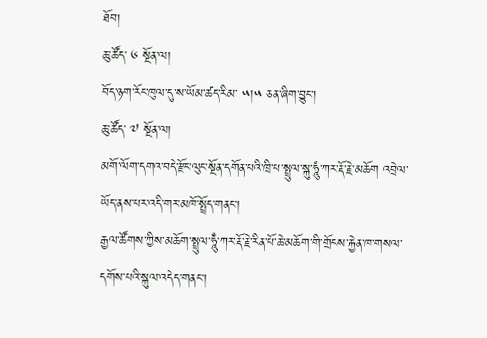ཐོབ།
ཆུ་ཚོད་ ༦ སྔོན་ལ།
བོད་ཉག་རོང་ཁུལ་དུ་ས་ཡོམ་ཚད་རིམ་ ༥།༥ ཅན་ཞིག་བྱུང་།
ཆུ་ཚོད་ ༧ སྔོན་ལ།
མགོ་ལོག་དགའ་བདེ་རྫོང་ལུང་སྔོན་དགོན་པའི་ཁྲི་པ་སྤྲུལ་སྐུ་ཧཱུཾ་ཀར་རྡོ་རྗེ་མཆོག འབྲེལ་ཡོད་ནས་པར་འདི་གར་མཁོ་སྤྲོད་གནང་།
རྒྱལ་ཚོགས་ཀྱིས་མཆོག་སྤྲུལ་ཧཱུྃ་ཀར་རྡོ་རྗེ་རིན་པོ་ཆེ་མཆོག་གི་གྲོངས་རྐྱེན་ཁ་གསལ་དགོས་པའི་སྐུལ་འདེད་གནང་།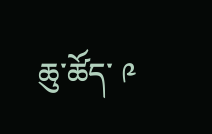ཆུ་ཚོད་ ༩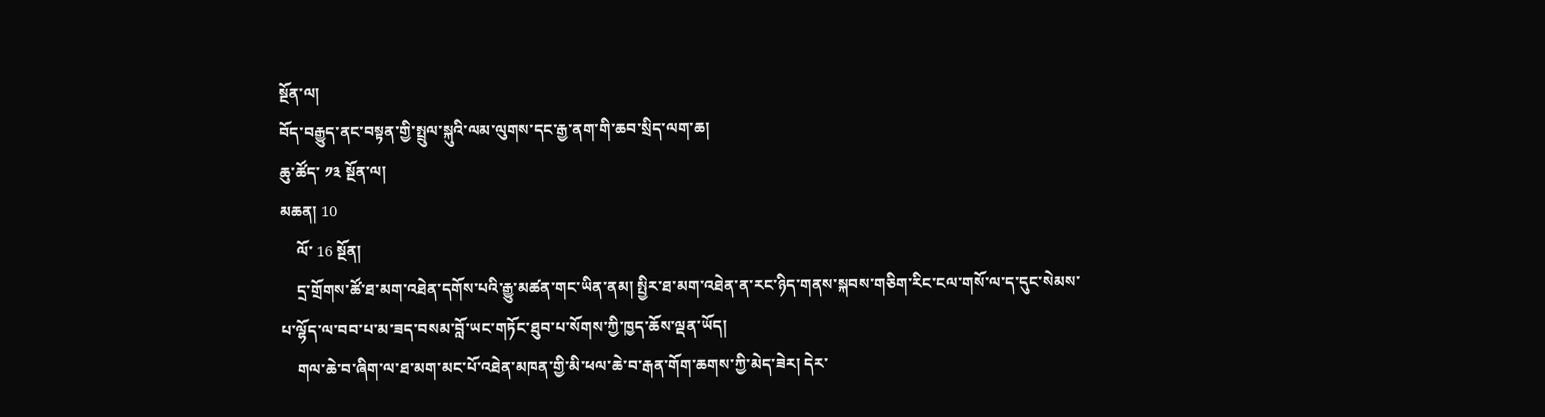སྔོན་ལ།
བོད་བརྒྱུད་ནང་བསྟན་གྱི་སྤྲུལ་སྐུའི་ལམ་ལུགས་དང་རྒྱ་ནག་གི་ཆབ་སྲིད་ལག་ཆ།
ཆུ་ཚོད་ ༡༣ སྔོན་ལ།
མཆན། 10
    ལོ་ 16 སྔོན།
    དྲ་གྲོགས་ཚོ་ཐ་མག་འཐེན་དགོས་པའི་རྒྱུ་མཚན་གང་ཡིན་ནམ། སྤྱིར་ཐ་མག་འཐེན་ན་རང་ཉིད་གནས་སྐབས་གཅིག་རིང་ངལ་གསོ་ལ་ད་དུང་སེམས་པ་ལྷོད་ལ་བབ་པ་མ་ཟད་བསམ་བློ་ཡང་གཏོང་ཐུབ་པ་སོགས་ཀྱི་ཁྱད་ཆོས་ལྡན་ཡོད།
    གལ་ཆེ་བ་ཞིག་ལ་ཐ་མག་མང་པོ་འཐེན་མཁན་གྱི་མི་ཕལ་ཆེ་བ་རྒན་གོག་ཆགས་ཀྱི་མེད་ཟེར། དེར་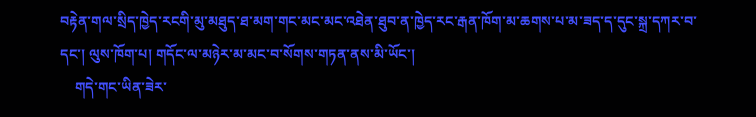བརྟེན་གལ་སྲིད་ཁྱེད་རངགི་མུ་མཐུད་ཐ་མག་གང་མང་མང་འཐེན་ཐུབ་ན་ཁྱེད་རང་རྒན་ཁོག་མ་ཆགས་པ་མ་ཟད་ད་དུང་སྐྲ་དཀར་བ་དང་། ལུས་ཁོག་པ། གདོང་ལ་མཉེར་མ་མང་བ་སོགས་གཏན་ནས་མི་ཡོང་།
    གདེ་གང་ཡིན་ཟེར་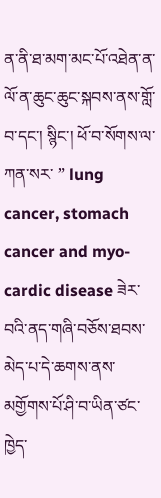ན་ནི་ཐ་མག་མང་པོ་འཐེན་ན་ལོ་ན་ཆུང་ཆུང་སྐབས་ནས་གློ་བ་དང་། སྙིང་། ཕོ་བ་སོགས་ལ་ཀན་སར་ ” lung cancer, stomach cancer and myo- cardic disease ཟེར་བའི་ནད་གཞི་བཅོས་ཐབས་མེད་པ་དེ་ཆགས་ནས་མགྱོགས་པོ་ཤི་བ་ཡིན་ཙང་ཁྱེད་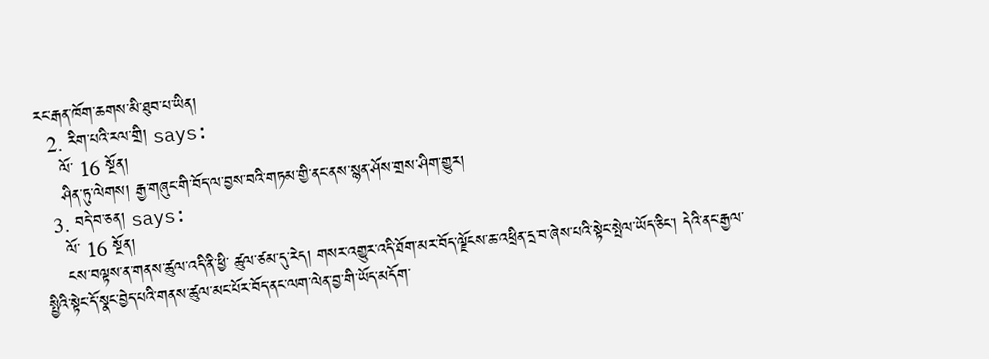རང་རྒན་ཁོག་ཆགས་མི་ཐུབ་པ་ཡིན།
  2. རིག་པའི་རལ་གྲི། says:
    ལོ་ 16 སྔོན།
    ཤིན་ཏུ་ལེགས། རྒྱ་གཞུང་གི་བོད་ལ་བྱས་བའི་གཏམ་གྱི་ནང་ནས་སྙན་ཤོས་གྲས་ཤིག་གྱུར།
  3. བདེ་བ་ཅན། says:
    ལོ་ 16 སྔོན།
    ངས་བལྟས་ན་གནས་ཚུལ་འདི་ནི་ཕྱི་ ཚུལ་ཙམ་དུ་རེད། གསར་འགྱུར་འདི་ཐོག་མར་བོད་ལྗོངས་ཆ་འཕྲིན་དྲ་བ་ཞེས་པའི་སྟེང་སྤེལ་ཡོད་ཅིང་། དེའི་ནང་རྒྱལ་སྤྱིའི་སྟེང་དོ་སྣང་བྱེད་པའི་གནས་ཚུལ་མང་པོར་བོད་ནང་ལག་ལེན་བྱ་གི་ཡོད་མདོག་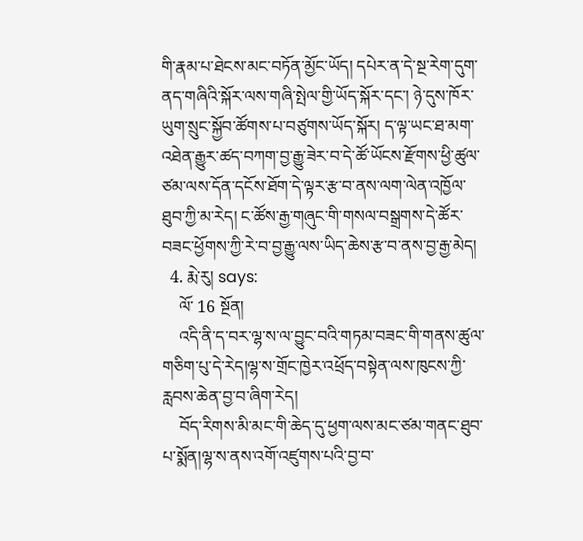གི་རྣམ་པ་ཐེངས་མང་བཏོན་མྱོང་ཡོད། དཔེར་ན་དེ་སྔ་རེག་དུག་ནད་གཞིའི་སྐོར་ལས་གཞི་སྤེལ་གྱི་ཡོད་སྐོར་དང་། ཉེ་དུས་ཁོར་ཡུག་སྲུང་སྐྱོབ་ཚོགས་པ་བཙུགས་ཡོད་སྐོར། ད་ལྟ་ཡང་ཐ་མག་འཐེན་རྒྱུར་ཚད་བཀག་བྱ་རྒྱུ་ཟེར་བ་དེ་ཚོ་ཡོངས་རྫོགས་ཕྱི་ཚུལ་ཙམ་ལས་དོན་དངོས་ཐོག་དེ་ལྟར་རྩ་བ་ནས་ལག་ལེན་འཁྱོལ་ཐུབ་ཀྱི་མ་རེད། ང་ཚོས་རྒྱ་གཞུང་གི་གསལ་བསྒྲགས་དེ་ཚོར་བཟང་ཕྱོགས་ཀྱི་རེ་བ་བྱ་རྒྱུ་ལས་ཡིད་ཆེས་རྩ་བ་ནས་བྱ་རྒྱ་མེད།
  4. རྨེ་རུ། says:
    ལོ་ 16 སྔོན།
    འདི་ནི་ད་བར་ལྷ་ས་ལ་བྱུང་བའི་གཏམ་བཟང་གི་གནས་ཚུལ་གཅིག་པུ་དེ་རེད།ལྷ་ས་གྲོང་ཁྱེར་འཕྲོད་བསྟེན་ལས་ཁུངས་ཀྱི་རླབས་ཆེན་བྱ་བ་ཞིག་རེད།
    བོད་རིགས་མི་མང་གི་ཆེད་དུ་ཕྱག་ལས་མང་ཙམ་གནང་ཐུབ་པ་སྨོན།ལྷ་ས་ནས་འགོ་འཛུགས་པའི་བྱ་བ་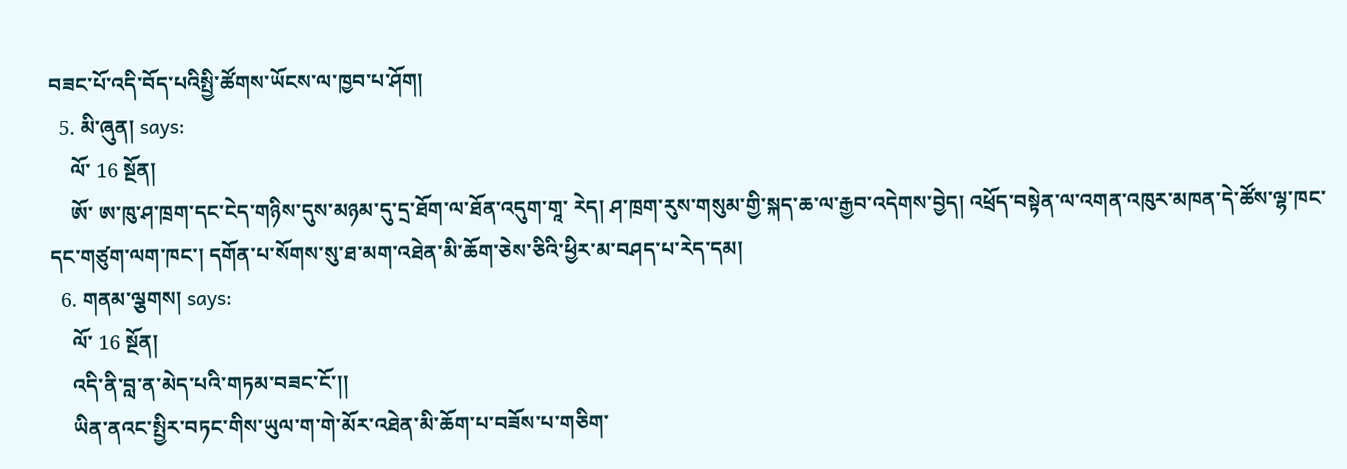བཟང་པོ་འདི་བོད་པའིསྤྱི་ཚོགས་ཡོངས་ལ་ཁྱབ་པ་ཤོག།
  5. མི་ཞུན། says:
    ལོ་ 16 སྔོན།
    ཨོ་ ཨ་ཁུ་ཤ་ཁྲག་དང་ངེད་གཉིས་དུས་མཉམ་དུ་དྲ་ཐོག་ལ་ཐོན་འདུག་གཱ་ རེད། ཤ་ཁྲག་རུས་གསུམ་གྱི་སྐད་ཆ་ལ་རྒྱབ་འདེགས་བྱེད། འཕྲོད་བསྟེན་ལ་འགན་འཁུར་མཁན་དེ་ཚོས་ལྷ་ཁང་དང་གཙུག་ལག་ཁང་། དགོན་པ་སོགས་སུ་ཐ་མག་འཐེན་མི་ཆོག་ཅེས་ཅིའི་ཕྱིར་མ་བཤད་པ་རེད་དམ།
  6. གནམ་ལྕགས། says:
    ལོ་ 16 སྔོན།
    འདི་ནི་བླ་ན་མེད་པའི་གཏམ་བཟང་ངོ་།།
    ཡིན་ནའང་སྤྱིར་བཏང་གིས་ཡུལ་ག་གེ་མོར་འཐེན་མི་ཆོག་པ་བཟོས་པ་གཅིག་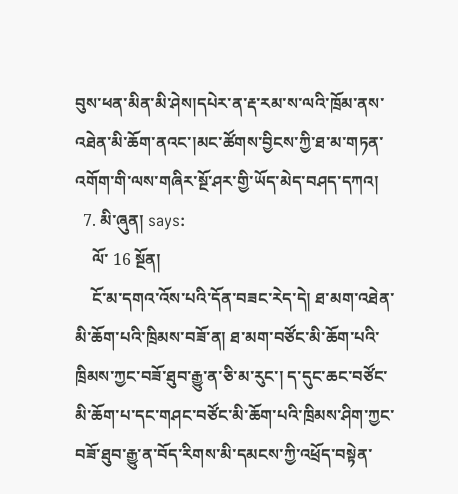བུས་ཕན་མིན་མི་ཤེས།དཔེར་ན་རྡ་རམ་ས་ལའི་ཁྲོམ་ནས་འཐེན་མི་ཆོག་ནའང་།མང་ཚོགས་བྱིངས་ཀྱི་ཐ་མ་གཏན་འགོག་གི་ལས་གཞིར་སྔོ་ཤར་གྱི་ཡོད་མེད་བཤད་དཀའ།
  7. མི་ཞུན། says:
    ལོ་ 16 སྔོན།
    ངོ་མ་དགའ་འོས་པའི་དོན་བཟང་རེད་དེ། ཐ་མག་འཐེན་མི་ཆོག་པའི་ཁྲིམས་བཟོ་ན། ཐ་མག་བཙོང་མི་ཆོག་པའི་ཁྲིམས་ཀྱང་བཟོ་ཐུབ་རྒྱུ་ན་ཅི་མ་རུང་། ད་དུང་ཆང་བཙོང་མི་ཆོག་པ་དང་གཤང་བཙོང་མི་ཆོག་པའི་ཁྲིམས་ཤིག་ཀྱང་བཟོ་ཐུབ་རྒྱུ་ན་བོད་རིགས་མི་དམངས་ཀྱི་འཕྲོད་བསྟེན་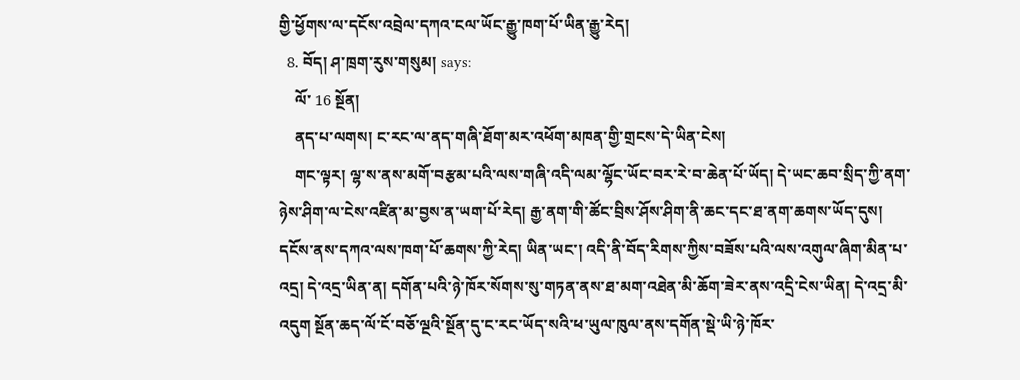གྱི་ཕྱོགས་ལ་དངོས་འབྲེལ་དཀའ་ངལ་ཡོང་རྒྱུ་ཁག་པོ་ཡིན་རྒྱུ་རེད།
  8. བོད། ཤ་ཁྲག་རུས་གསུམ། says:
    ལོ་ 16 སྔོན།
    ནད་པ་ལགས། ང་རང་ལ་ནད་གཞི་ཐོག་མར་འཕོག་མཁན་གྱི་གྲངས་དེ་ཡིན་ངེས།
    གང་ལྟར། ལྷ་ས་ནས་མགོ་བརྩམ་པའི་ལས་གཞི་འདི་ལམ་ལྷོང་ཡོང་བར་རེ་བ་ཆེན་པོ་ཡོད། དེ་ཡང་ཆབ་སྲིད་ཀྱི་ནག་ཉེས་ཤིག་ལ་ངེས་འཛིན་མ་བྱས་ན་ཡག་པོ་རེད། རྒྱ་ནག་གི་ཚོང་བྲིས་ཤོས་ཤིག་ནི་ཆང་དང་ཐ་ནག་ཆགས་ཡོད་དུས། དངོས་ནས་དཀའ་ལས་ཁག་པོ་ཆགས་ཀྱི་རེད། ཡིན་ཡང་། འདི་ནི་བོད་རིགས་ཀྱིས་བཟོས་པའི་ལས་འགུལ་ཞིག་མིན་པ་འདྲ། དེ་འདྲ་ཡིན་ན། དགོན་པའི་ཉེ་ཁོར་སོགས་སུ་གཏན་ནས་ཐ་མག་འཐེན་མི་ཆོག་ཟེར་ནས་འདྲི་ངེས་ཡིན། དེ་འདྲ་མི་འདུག སྔོན་ཆད་ལོ་ངོ་བཅོ་ལྔའི་སྔོན་དུ་ང་རང་ཡོད་སའི་ཕ་ཡུལ་ཁུལ་ནས་དགོན་སྡེ་ཡི་ཉེ་ཁོར་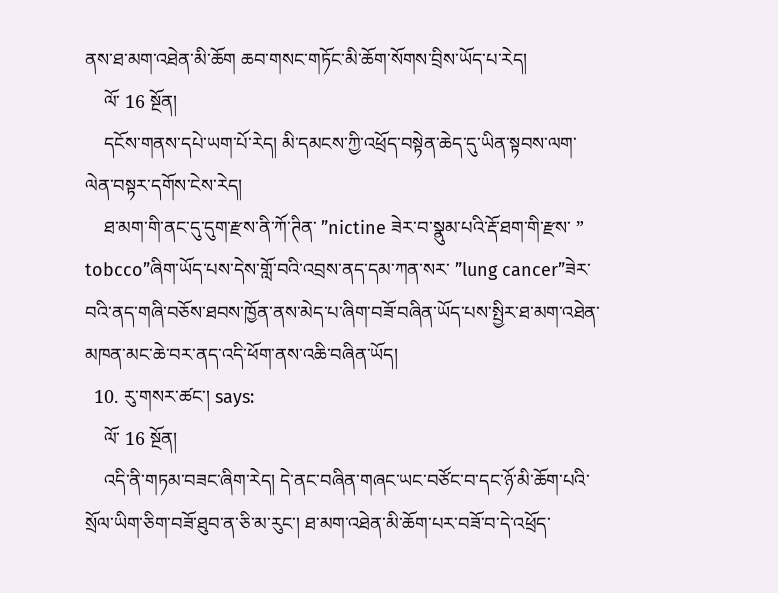ནས་ཐ་མག་འཐེན་མི་ཆོག ཆབ་གསང་གཏོང་མི་ཆོག་སོགས་བྲིས་ཡོད་པ་རེད།
    ལོ་ 16 སྔོན།
    དངོས་གནས་དཔེ་ཡག་པོ་རེད། མི་དམངས་ཀྱི་འཕྲོད་བསྟེན་ཆེད་དུ་ཡིན་སྟབས་ལག་ལེན་བསྟར་དགོས་ངེས་རེད།
    ཐ་མག་གི་ནང་དུ་དུག་རྫས་ནི་ཀོ་ཊིན་ ”nictine ཟེར་བ་སྣུམ་པའི་རྡོ་ཐག་གི་རྫས་ ” tobcco”ཞིག་ཡོད་པས་དེས་གློ་བའི་འབྲས་ནད་དམ་ཀན་སར་ ”lung cancer”ཟེར་བའི་ནད་གཞི་བཅོས་ཐབས་ཁྱོན་ནས་མེད་པ་ཞིག་བཟོ་བཞིན་ཡོད་པས་སྤྱིར་ཐ་མག་འཐེན་མཁན་མང་ཆེ་བར་ནད་འདི་ཕོག་ནས་འཆི་བཞིན་ཡོད།
  10. རུ་གསར་ཚང་། says:
    ལོ་ 16 སྔོན།
    འདི་ནི་གཏམ་བཟང་ཞིག་རེད། དེ་ནང་བཞིན་གཞང་ཡང་བཙོང་བ་དང་ཉོ་མི་ཆོག་པའི་སྲོལ་ཡིག་ཅིག་བཟོ་ཐུབ་ན་ཅི་མ་རུང་། ཐ་མག་འཐེན་མི་ཆོག་པར་བཟོ་བ་དེ་འཕྲོད་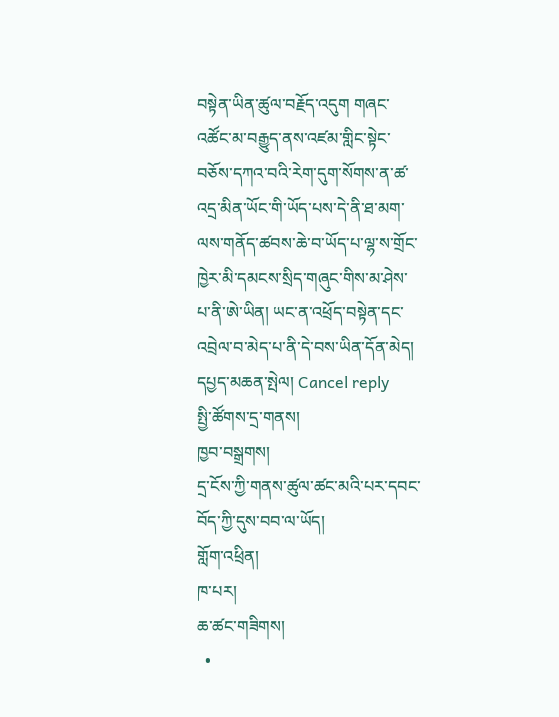བསྟེན་ཡིན་ཚུལ་བརྗོད་འདུག གཞང་འཚོང་མ་བརྒྱུད་ནས་འཛམ་གླིང་སྟེང་བཅོས་དཀའ་བའི་རེག་དུག་སོགས་ན་ཚ་འདྲ་མིན་ཡོང་གི་ཡོད་པས་དེ་ནི་ཐ་མག་ལས་གནོད་ཚབས་ཆེ་བ་ཡོད་པ་ལྷ་ས་གྲོང་ཁྱེར་མི་དམངས་སྲིད་གཞུང་གིས་མ་ཤེས་པ་ནི་ཨེ་ཡིན། ཡང་ན་འཕྲོད་བསྟེན་དང་འབྲེལ་བ་མེད་པ་ནི་དེ་བས་ཡིན་དོན་མེད།
དཔྱད་མཆན་སྤེལ། Cancel reply
སྤྱི་ཚོགས་དྲ་གནས།
ཁྱབ་བསྒྲགས།
དྲ་ངོས་ཀྱི་གནས་ཚུལ་ཚང་མའི་པར་དབང་བོད་ཀྱི་དུས་བབ་ལ་ཡོད།
གློག་འཕྲིན།
ཁ་པར།
ཆ་ཚང་གཟིགས།
  •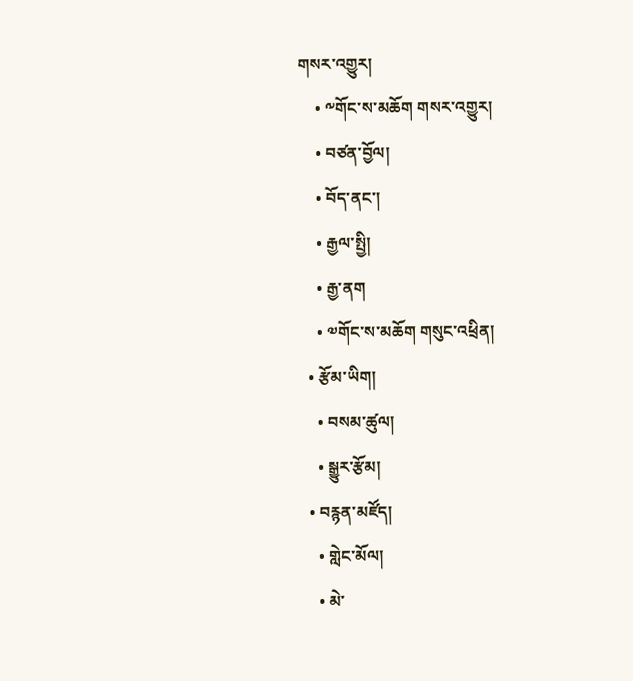གསར་འགྱུར།
    • ༸གོང་ས་མཆོག གསར་འགྱུར།
    • བཙན་བྱོལ།
    • བོད་ནང་།
    • རྒྱལ་སྤྱི།
    • རྒྱ་ནག
    • ༧གོང་ས་མཆོག གསུང་འཕྲིན།
  • རྩོམ་ཡིག།
    • བསམ་ཚུལ།
    • སྒྱུར་རྩོམ།
  • བརྙན་མཛོད།
    • གླེང་མོལ།
    • མེ་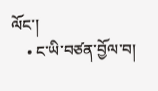ལོང་།
    • ང་ཡི་བཙན་བྱོལ་བ།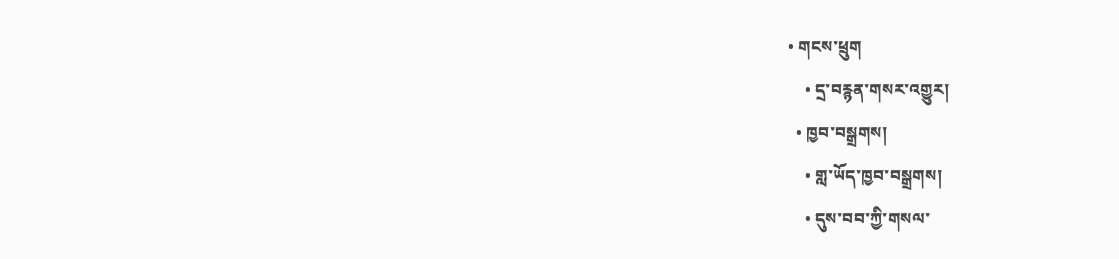• གངས་ཕྲུག
    • དྲ་བརྙན་གསར་འགྱུར།
  • ཁྱབ་བསྒྲགས།
    • གླ་ཡོད་ཁྱབ་བསྒྲགས།
    • དུས་བབ་ཀྱི་གསལ་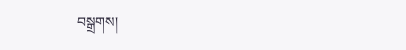བསྒྲགས།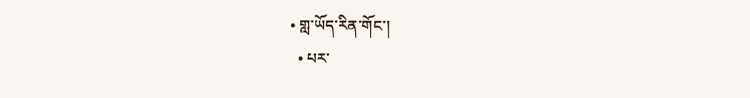• གླ་ཡོད་རིན་གོང་།
  • པར་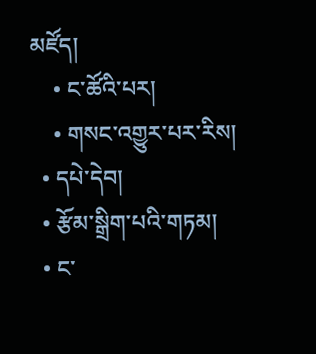མཛོད།
    • ང་ཚོའི་པར།
    • གསང་འགྱུར་པར་རིས།
  • དཔེ་དེབ།
  • རྩོམ་སྒྲིག་པའི་གཏམ།
  • ང་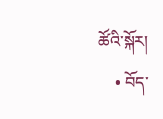ཚོའི་སྐོར།
    • བོད་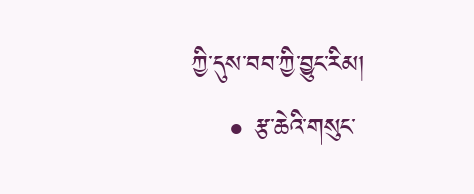ཀྱི་དུས་བབ་ཀྱི་བྱུང་རིམ།
    • རྩ་ཆེའི་གསུང་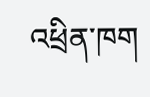འཕྲིན་ཁག